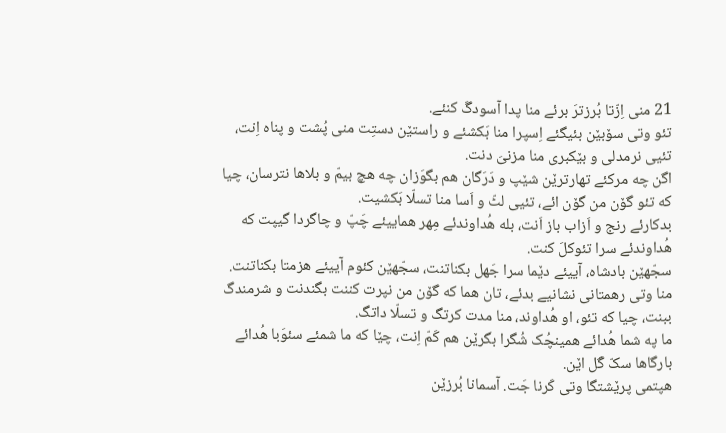21 منی اِزّتا بُرزترَ برئے منا پدا آسودگَ کنئے.
تئو وتی سۆبێن بئیگئے اِسپرا منا بَکشئے و راستێن دستِت منی پُشت و پناه اِنت، تئیی نرمدلی و بێکبری منا مزنیَ دنت.
اگن چه مرکئے تهارترێن شێپ و دَرَگان هم بگوَزان چه هچ بیمّ و بلاها نترسان، چیا که تئو گۆن من گۆن ائے، تئیی لٹّ و اَسا منا تسلّا بَکشیت.
بدکارئے رنج و اَزاب باز اَنت، بله هُداوندئے مِهر هماییئے چَپّ و چاگردا گیپت که هُداوندئے سرا تئوکلَ کنت.
سجّهێن بادشاه، آییئے دێما سرا جَهل بکناتنت، سجّهێن کئوم آییئے هزمتا بکناتنت.
منا وتی رهمتانی نشانیے بدئے، تان هما که گۆن من نپرت کننت بگندنت و شرمندگ ببنت، چیا که تئو، او هُداوند، منا مدت کرتگ و تسلّا داتگ.
ما په شما هُدائے همینچُک شُگرا بگرێن هم کَمّ اِنت، چێا که ما شمئے سئوَبا هُدائے بارگاها سکّ گَل اێن.
هپتمی پرێشتگا وتی کَرنا جَت. آسمانا بُرزێن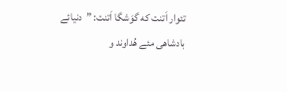تئوار اَتنت که گوَشگا اَتنت: ”دنیائے بادشاهی مئے هُداوند و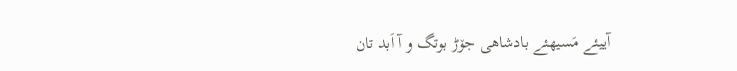آییئے مَسیهئے بادشاهی جۆڑ بوتگ و آ اَبد تان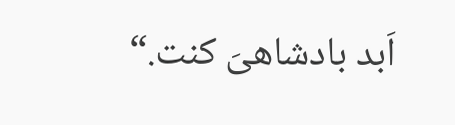اَبد بادشاهیَ کنت.“